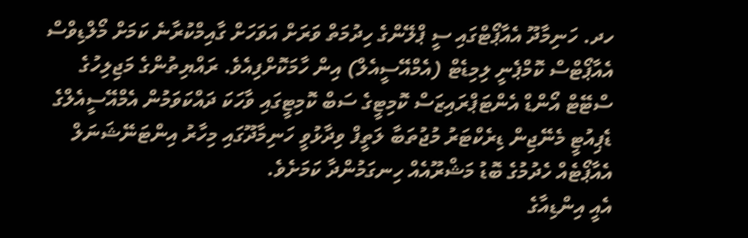ހދ. ހަނިމާދޫ އެއާޕޯޓްގައި ސީ ޕްލޭންގެ ހިދުމަތް ވަރަށް އަވަހަށް ގާއިމްކުރާނެ ކަމަށް މޯލްޑިވްސް އެއާޕޯޓްސް ކޮމްޕެނީ ލިމިޑެޓް (އެމްއޭސީއެލް) އިން ހާމަކޮށްފިއެވެ. ރައްޔިތުންގެ މަޖިލިހުގެ ސްޓޭޓް އޯންޑް އެންޓަޕްރައިޒަސް ކޮމިޓީގެ ސަބް ކޮމިޓީގައި ވާހަކަ ދައްކަވަމުން އެމްއޭސީއެލްގެ ޑެޕިއުޓީ މެނޭޖިން ޑިރެކްޓަރު މުޖުތަބާ ލަތީފް ވިދާޅުވީ ހަނިމާދޫގައި މިހާރު އިންޓަނޭޝަނަލް އެއާޕޯޓެއް ހެދުމުގެ ބޮޑު މަޝްރޫއެއް ހިނގަމުންދާ ކަމަށެވެ.
އެއީ އިންޑިއާގެ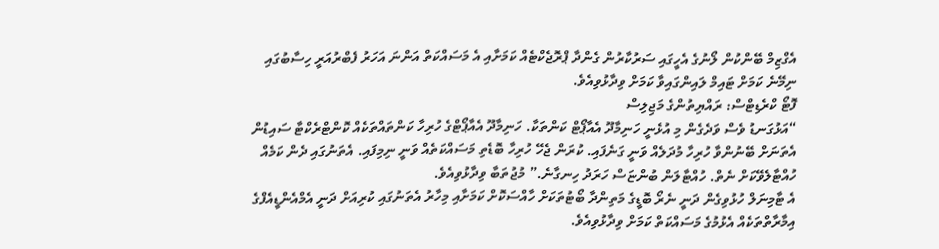އެގްޒިމް ބޭންކުން ލޯނުގެ އެހީގައި ސަރުކާރުން ގެންދާ ޕްރޮޖެކްޓެއް ކަމަށާއި އެ މަސައްކަތް އަންނަ އަހަރު ފެބްރުއަރީ ހިސާބުގައި ނިމޭނެ ކަމަށް ޓައިމް ލައިންގައިވާ ކަމަށް ވިދާޅުވިއެވެ.
ފޮޓޯ ކްރެޑިޓްސް: ރައްޔިތުންގެ މަޖިލިސް
“އަޅުގަނޑު ވެސް ވަދެގެން މި އުޅެނީ ހަނިމާދޫ އެއާޕޯޓް ކަންތަކާ. ހަނިމާދޫ އެއާޕޯޓްގެ ހުރިހާ ކަންތައްތަކެއް ކޮންޓްރެކްޓާ ސައިޑުން އެތަނަށް ބޭނުންވާ ހުރިހާ މުދަލެއް ވަނީ ގަނެފައި. ކުރަން ޖެހޭ ހުރިހާ ބޮޑެތި މަސައްކަތެއް ވަނީ ނިމިފައި. އެތަނުގައި ދެން ކަމެއް ހުއްޓާލެވޭކަށް ނެތް. ހުއްޓާލަން ބުންޏަސް ހަރަދު ހިނގާނެ.” މުޖުތަބާ ވިދާޅުވިއެވެ.
އެ ޓާމިނަލް ހުޅުވިގެން ދަނީ ނެރޯ ބޮޑީގެ މަތިންދާ ބޯޓުތަކަށް ހާއްސަކޮށް ކަމަށާއި މިހާރު އެތަނުގައި ކުރިއަށް ދަނީ އެމްއެންޑީއެފްގެ އިމާރާތްތަކެއް އެޅުމުގެ މަސައްކަތް ކަމަށް ވިދާޅުވިއެވެ.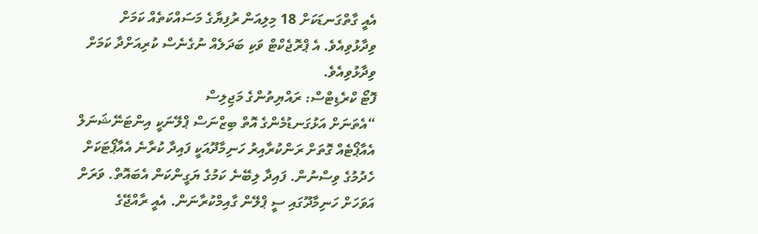އެއީ ގާތްގަނޑަކަށް 18 މިލިއަން ރުފިޔާގެ މަސައްކަތެއް ކަމަށް ވިދާޅުވިއެވެ. އެ ޕްރޮޖެކްޓް ވަކި ބަދަލެއް ނުގެނެސް ކުރިއަށްދާ ކަމަށް ވިދާޅުވިއެވެ.
ފޮޓޯ ކްރެޑިޓްސް: ރައްޔިތުންގެ މަޖިލިސް
“އެތަނަށް އަޅުގަނޑުމެންގެ އޮތް ބިޒްނަސް ޕްލޭނަކީ އިންޓަނޭޝަނަލް އެއާޕޯޓެއް ގޮތަށް ރަންކުރާއިރު ހަނިމާދޫއަކީ ފައިދާ ކުރާނެ އެއާޕޯޓަކަށް ހެދުމުގެ ވިސްނުން. ފައިދާ ލިބޭނެ ކަމުގެ ޔަގީންކަން އެބައޮތް. ވަރަށް އަވަހަށް ހަނިމާދޫގައި ސީ ޕްލޭން ގާއިމްކުރާނަން. އެއީ ރާއްޖޭގެ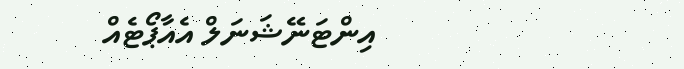އިންޓަނޭޝަނަލް އެއާޕޯޓެއް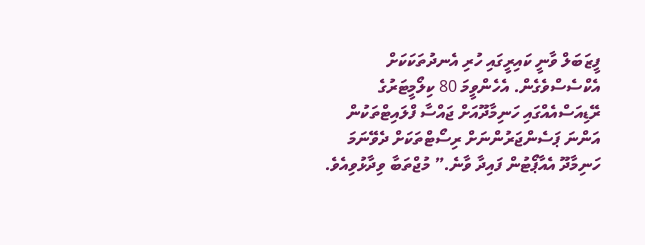ފީޒަބަލް ވާނީ ކައިރީގައި ހުރި އެނދުތަކަކަށް އެކްސެސްވެގެން. އެހެންވީމަ 80 ކިލޯމީޓަރުގެ ރޭޑިއަސްއެއްގައި ހަނިމާދޫއަށް ޖައްސާ ފްލައިޓްތަކުން އަންނަ ޕަސެންޖަރުންނަށް ރިސޯޓްތަކަށް ދެވޭނަމަ ހަނިމާދޫ އެއާޕޯޓުން ފައިދާ ވާނެ.” މުޖްތަބާ ވިދާޅުވިއެވެ.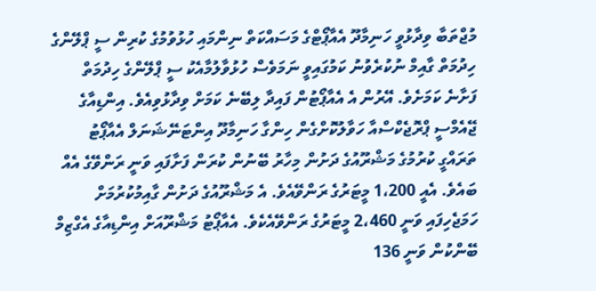މުޖްތަބާ ވިދާޅުވީ ހަނިމާދޫ އެއާޕޯޓްގެ މަސައްކަތް ނިންމައި ހުޅުވުމުގެ ކުރިން ސީ ޕްލޭންގެ ހިދުމަތް ގާއިމް ނުކުރެވުނު ކަމުގައިވީ ނަމަވެސް ހުޅުވާލުމާއެކު ސީ ޕްލޭންގެ ހިދުމަތް ފަށާނެ ކަމަށެވެ. އޭރުން އެ އެއާޕޯޓުން ފައިދާ ލިބޭނެ ކަމަށް ވިދާޅުވިއެވެ. އިންޑިއާގެ ޖޭއެމްސީ ޕްރޮޖެކްސްއާ ހަވާލުކޮށްގެން ހިންގާ ހަނިމާދޫ އިންޓަނޭޝަނަލް އެއާޕޯޓު ތަރައްގީ ކުރުމުގެ މަޝްރޫއުގެ ދަށުން މިހާރު ބޭނުން ކުރަން ފަށާފައި ވަނީ ރަންވޭގެ އެއް ބައެވެ. އެއީ 1،200 މީޓަރުގެ ރަންވޭއެވެ. އެ މަޝްރޫއުގެ ދަށުން ގާއިމުކުރުމަށް ހަމަޖެހިފައި ވަނީ 2،460 މީޓަރުގެ ރަންވޭއެކެވެ. އެއާޕޯޓު މަޝްރޫއަށް އިންޑިއާގެ އެގްޒިމް ބޭންކުން ވަނީ 136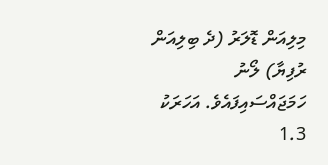މިލިއަން ޑޮލަރު (ދެ ބިލިއަން ރުފިޔާ) ލޯނު ހަމަޖައްސައިފައެވެ. އަހަރަކު 1.3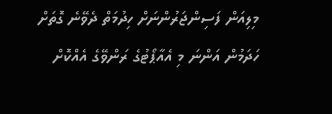މިލިއަން ފަސިންޖަރުންނަށް ހިދުމަތް ދެވޭނެ ގޮތަށް ހަދަމުން އަންނަ މި އެއާޕޯޓުގެ ރަންވޭގެ އެއްކޮށް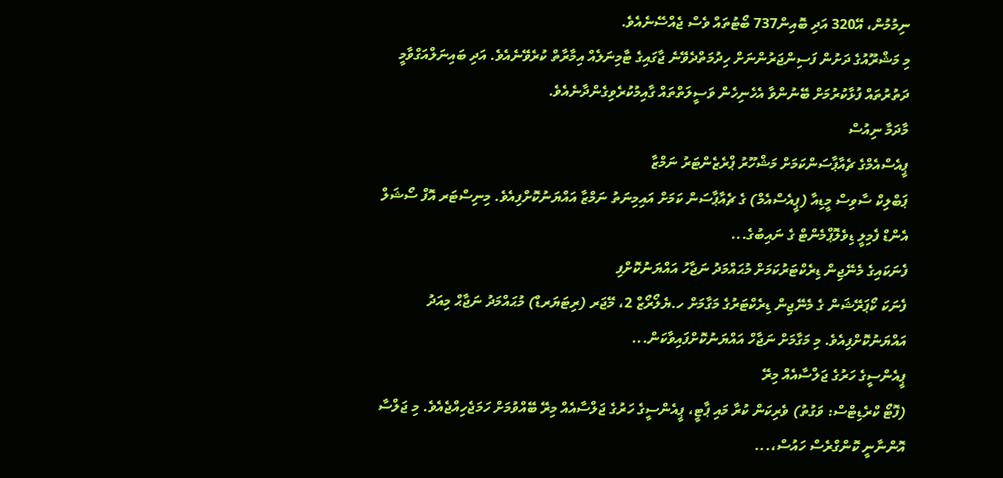ނިމުމުން، އޭ320 އަދި ބޮއިން737 ބޯޓުތައް ވެސް ޖެއްސޭނެއެވެ.
މި މަޝްރޫއުގެ ދަށުން ފަސިންޖަރުންނަށް ހިދުމަތްދެވޭނެ ޖާގައިގެ ޓާމިނަލެއް އިމާރާތް ކުރެވޭނެއެވެ. އަދި ބައިނަލްއަގްވާމީ ދަތުރުތައް ފުޅާކުރުމަށް ބޭނުންވާ އެހެނިހެން ވަސީލަތްތައް ގާއިމުކުރެވިގެންދާނެއެވެ.
މާދަމާ ނިއުސް
ޕީއެސްއެމްގެ ޗެއާޕާސަންކަމަށް މަޝްހޫރު ޕްރެޒެންޓަރު ނަމްޒާ
ޕަބްލިކް ސާވިސް މީޑިއާ (ޕީއެސްއެމް) ގެ ޗެއާޕާސަން ކަމަށް އައިމިނަތު ނަމްޒާ އައްޔަނުކޮށްފިއެވެ. މިނިސްޓަރ އޮފް ސޯޝަލް އެންޑް ފެމިލީ ޑިވެލޮޕްމެންޓް ގެ ނައިބުގެ...
ފެނަކައިގެ މެނޭޖިން ޑިރެކްޓަރުކަމަށް މުޙައްމަދު ނަޖާހު އައްޔަނުކޮށްފި
ފެނަކަ ކޯޕަރޭޝަން ގެ މެނޭޖިން ޑިރެކްޓަރުގެ މަގާމަށް ހ.ޔެލޯރޯޒް 2، މޭޖަރ (ރިޓަޔަރޑް) މުޙައްމަދު ނަޖާޙް މިއަދު އައްޔަނުކޮށްފިއެވެ. މި މަގާމަށް ނަޖާހް އައްޔަނުކޮށްފައިވާކަން...
ޕީއެންސީގެ ހަރުގެ ޖަލްސާއެއް މިރޭ
(ފޮޓޯ ކްރެޑިޓްސް: ވަގުތު) ވެރިކަން ކުރާ މައި ޕާޓީ، ޕީއެންސީގެ ހަރުގެ ޖަލްސާއެއް މިރޭ ބޭއްވުމަށް ހަމަޖެހިއްޖެއެވެ. މި ޖަލްސާ އޮންނާނީ ކޮންގްރެސް ހައުސް،...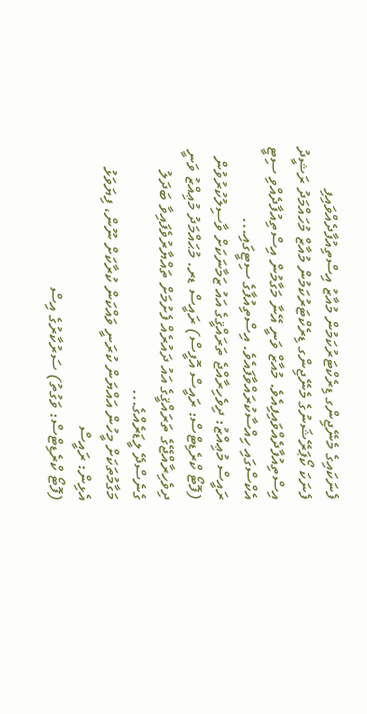ފެނަކައިގެ މެނޭޖިންގ ޑިރެކްޓަރުކަމުން މުއާޒު އިސްތިއުފާދެއްވައިފި
ފެނަކަ ކޯޕަރޭޝަނުގެ މެނޭޖިންގ ޑިރެކްޓަރުކަމުން މުއާޒް މުހައްމަދު ރަޝީދު އިސްތިއުފާދެއްވައިފިއެވެ. މުއާޒް ވަނީ އޭނާ މަގާމުން އިސްތިއުފާދެއްވި ސިޓީ އެކްސްގައި ހިއްސާކުރައްވާފައެވެ. އިސްތިއުފާގެ ސިޓީގައި...
ރައީސް މުޢިއްޒު: ދިވެހިރާއްޖެ ތަރައްޤީގެ އައު ޒަމާނަކަށް ވާސިލުކުރުވުން
(ފޮޓޯ ކްރެޑިޓްސް: ރައީސް އޮފީސް) ރައީސް ޑރ. މުޙައްމަދު މުޢިއްޒު ވަނީ ދިވެހިރާއްޖޭގެ ތަރައްޤީގެ އައު ދައުރެއް ފެށުމަށް ތައްޔާރުވެފައިވާ ބަދަލު ގެނެސްދޭ ލީޑަރެއްގެ...
މަގާމުތަކަށް މީހުން އައްޔަން ކުރަނީ ވައްކަން ކުރާކަށް ނޫން، ފިޔަވަޅު އެޅިން: ރައީސް
(ފޮޓޯ ކްރެޑިޓްސް: ވަގުތު) ސަރުކާރުގެ އިސް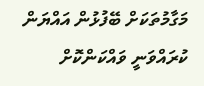މަގާމުތަކަށް ބޭފުޅުން އައްޔަން ކުރައްވަނީ ވައްކަންކޮށް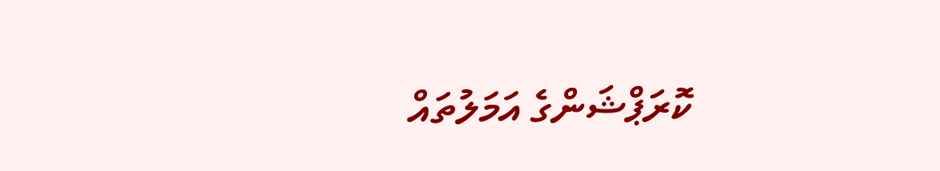ކޮރަޕްޝަންގެ އަމަލުތައް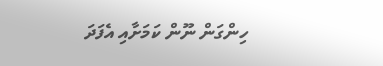ހިންގަން ނޫން ކަމަށާއި އެފަދަ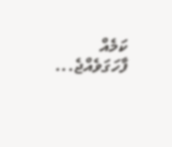ކަމެއް ފާހަގަވެއްޖެ...